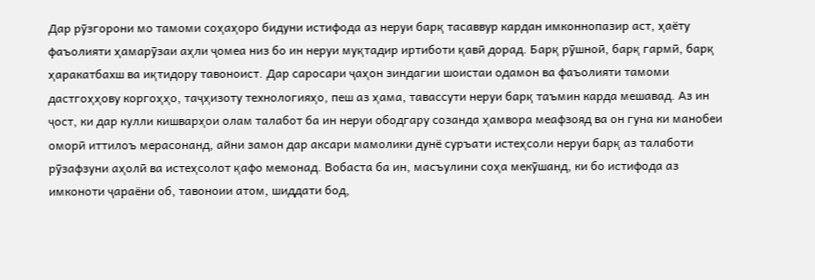Дар рӯзгорони мо тамоми соҳаҳоро бидуни истифода аз неруи барқ тасаввур кардан имконнопазир аст, ҳаёту фаъолияти ҳамарӯзаи аҳли ҷомеа низ бо ин неруи муқтадир иртиботи қавӣ дорад. Барқ рӯшноӣ, барқ гармӣ, барқ ҳаракатбахш ва иқтидору тавоноист. Дар саросари ҷаҳон зиндагии шоистаи одамон ва фаъолияти тамоми дастгоҳҳову коргоҳҳо, таҷҳизоту технологияҳо, пеш аз ҳама, тавассути неруи барқ таъмин карда мешавад. Аз ин ҷост, ки дар кулли кишварҳои олам талабот ба ин неруи ободгару созанда ҳамвора меафзояд ва он гуна ки манобеи оморӣ иттилоъ мерасонанд, айни замон дар аксари мамолики дунё суръати истеҳсоли неруи барқ аз талаботи рӯзафзуни аҳолӣ ва истеҳсолот қафо мемонад. Вобаста ба ин, масъулини соҳа мекӯшанд, ки бо истифода аз имконоти ҷараёни об, тавоноии атом, шиддати бод,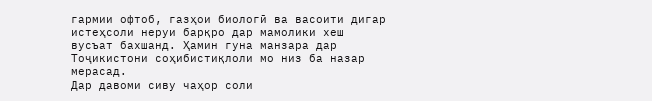гармии офтоб, газҳои биологӣ ва васоити дигар истеҳсоли неруи барқро дар мамолики хеш вусъат бахшанд. Ҳамин гуна манзара дар Тоҷикистони соҳибистиқлоли мо низ ба назар мерасад.
Дар давоми сиву чаҳор соли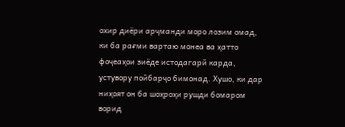охир диёри арҷманди моро лозим омад, ки ба рағми вартаю монеа ва ҳатто фоҷеаҳои зиёде истодагарӣ карда, устувору пойбарҷо бимонад. Хушо, ки дар ниҳоят он ба шоҳроҳи рушди бомаром ворид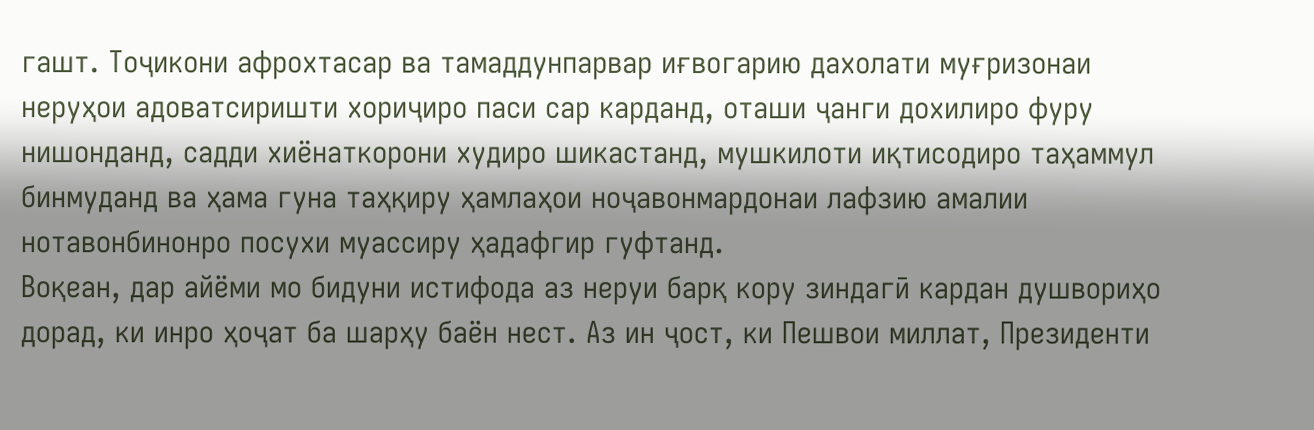гашт. Тоҷикони афрохтасар ва тамаддунпарвар иғвогарию дахолати муғризонаи неруҳои адоватсиришти хориҷиро паси сар карданд, оташи ҷанги дохилиро фуру нишонданд, садди хиёнаткорони худиро шикастанд, мушкилоти иқтисодиро таҳаммул бинмуданд ва ҳама гуна таҳқиру ҳамлаҳои ноҷавонмардонаи лафзию амалии нотавонбинонро посухи муассиру ҳадафгир гуфтанд.
Воқеан, дар айёми мо бидуни истифода аз неруи барқ кору зиндагӣ кардан душвориҳо дорад, ки инро ҳоҷат ба шарҳу баён нест. Аз ин ҷост, ки Пешвои миллат, Президенти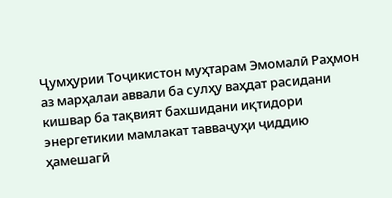Ҷумҳурии Тоҷикистон муҳтарам Эмомалӣ Раҳмон аз марҳалаи аввали ба сулҳу ваҳдат расидани кишвар ба тақвият бахшидани иқтидори энергетикии мамлакат тавваҷуҳи ҷиддию ҳамешагӣ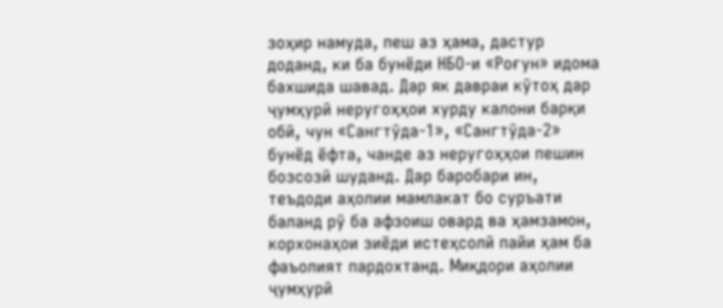зоҳир намуда, пеш аз ҳама, дастур доданд, ки ба бунёди НБО-и «Роғун» идома бахшида шавад. Дар як давраи кӯтоҳ дар ҷумҳурӣ неругоҳҳои хурду калони барқи обӣ, чун «Сангтӯда-1», «Сангтӯда-2» бунёд ёфта, чанде аз неругоҳҳои пешин бозсозӣ шуданд. Дар баробари ин, теъдоди аҳолии мамлакат бо суръати баланд рӯ ба афзоиш овард ва ҳамзамон, корхонаҳои зиёди истеҳсолӣ пайи ҳам ба фаъолият пардохтанд. Миқдори аҳолии ҷумҳурӣ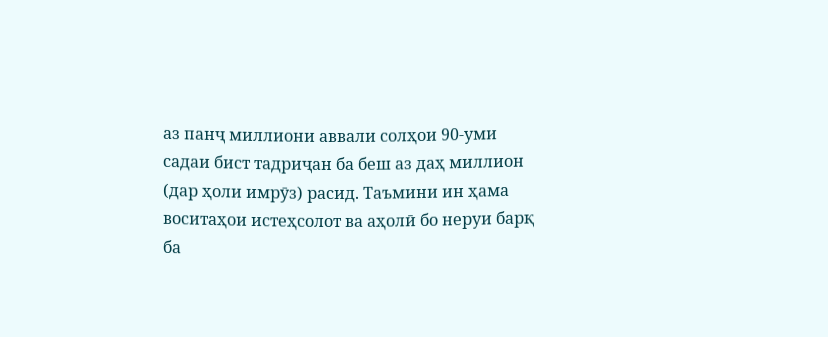аз панҷ миллиони аввали солҳои 90-уми садаи бист тадриҷан ба беш аз даҳ миллион (дар ҳоли имрӯз) расид. Таъмини ин ҳама воситаҳои истеҳсолот ва аҳолӣ бо неруи барқ ба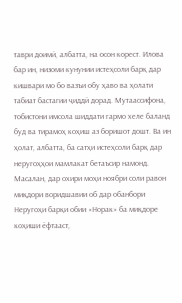таври доимӣ, албатта, на осон корест. Илова бар ин, низоми кунунии истеҳсоли барқ дар кишвари мо бо вазъи обу ҳаво ва ҳолати табиат бастагии ҷиддӣ дорад. Мутаассифона, тобистони имсола шиддати гармо хеле баланд буд ва тирамоҳ коҳиш аз боришот дошт. Ва ин ҳолат, албатта, ба сатҳи истеҳсоли барқ дар неругоҳҳои мамлакат бетаъсир намонд. Масалан, дар охири моҳи ноябри соли равон миқдори воридшавии об дар обанбори Неругоҳи барқи обии «Норак» ба миқдоре коҳиши ёфтааст,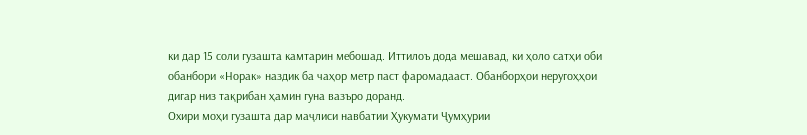ки дар 15 соли гузашта камтарин мебошад. Иттилоъ дода мешавад, ки ҳоло сатҳи оби обанбори «Норак» наздик ба чаҳор метр паст фаромадааст. Обанборҳои неругоҳҳои дигар низ тақрибан ҳамин гуна вазъро доранд.
Охири моҳи гузашта дар маҷлиси навбатии Ҳукумати Ҷумҳурии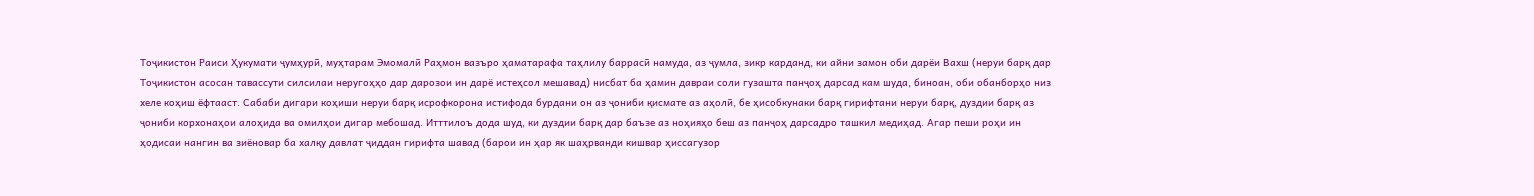Тоҷикистон Раиси Ҳукумати ҷумҳурӣ, муҳтарам Эмомалӣ Раҳмон вазъро ҳаматарафа таҳлилу баррасӣ намуда, аз ҷумла, зикр карданд, ки айни замон оби дарёи Вахш (неруи барқ дар Тоҷикистон асосан тавассути силсилаи неругоҳҳо дар дарозои ин дарё истеҳсол мешавад) нисбат ба ҳамин давраи соли гузашта панҷоҳ дарсад кам шуда, биноан, оби обанборҳо низ хеле коҳиш ёфтааст. Сабаби дигари коҳиши неруи барқ исрофкорона истифода бурдани он аз ҷониби қисмате аз аҳолӣ, бе ҳисобкунаки барқ гирифтани неруи барқ, дуздии барқ аз ҷониби корхонаҳои алоҳида ва омилҳои дигар мебошад. Итттилоъ дода шуд, ки дуздии барқ дар баъзе аз ноҳияҳо беш аз панҷоҳ дарсадро ташкил медиҳад. Агар пеши роҳи ин ҳодисаи нангин ва зиёновар ба халқу давлат ҷиддан гирифта шавад (барои ин ҳар як шаҳрванди кишвар ҳиссагузор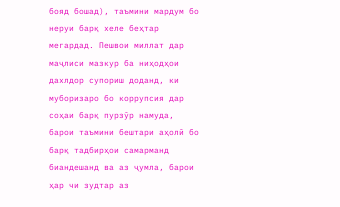бояд бошад), таъмини мардум бо неруи барқ хеле беҳтар мегардад. Пешвои миллат дар маҷлиси мазкур ба ниҳодҳои дахлдор супориш доданд, ки муборизаро бо коррупсия дар соҳаи барқ пурзӯр намуда, барои таъмини бештари аҳолӣ бо барқ тадбирҳои самарманд биандешанд ва аз ҷумла, барои ҳар чи зудтар аз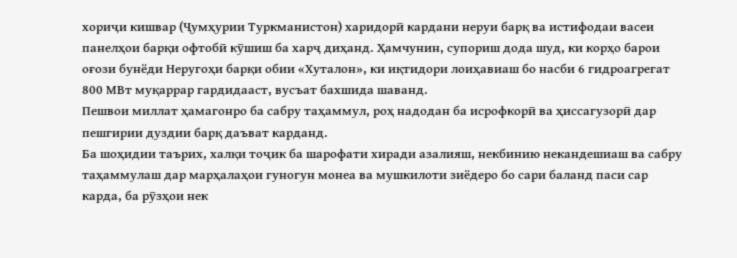хориҷи кишвар (Ҷумҳурии Туркманистон) харидорӣ кардани неруи барқ ва истифодаи васеи панелҳои барқи офтобӣ кӯшиш ба харҷ диҳанд. Ҳамчунин, супориш дода шуд, ки корҳо барои оғози бунёди Неругоҳи барқи обии «Хуталон», ки иқтидори лоиҳавиаш бо насби 6 гидроагрегат 800 МВт муқаррар гардидааст, вусъат бахшида шаванд.
Пешвои миллат ҳамагонро ба сабру таҳаммул, роҳ надодан ба исрофкорӣ ва ҳиссагузорӣ дар пешгирии дуздии барқ даъват карданд.
Ба шоҳидии таърих, халқи тоҷик ба шарофати хиради азалияш, некбинию некандешиаш ва сабру таҳаммулаш дар марҳалаҳои гуногун монеа ва мушкилоти зиёдеро бо сари баланд паси сар карда, ба рӯзҳои нек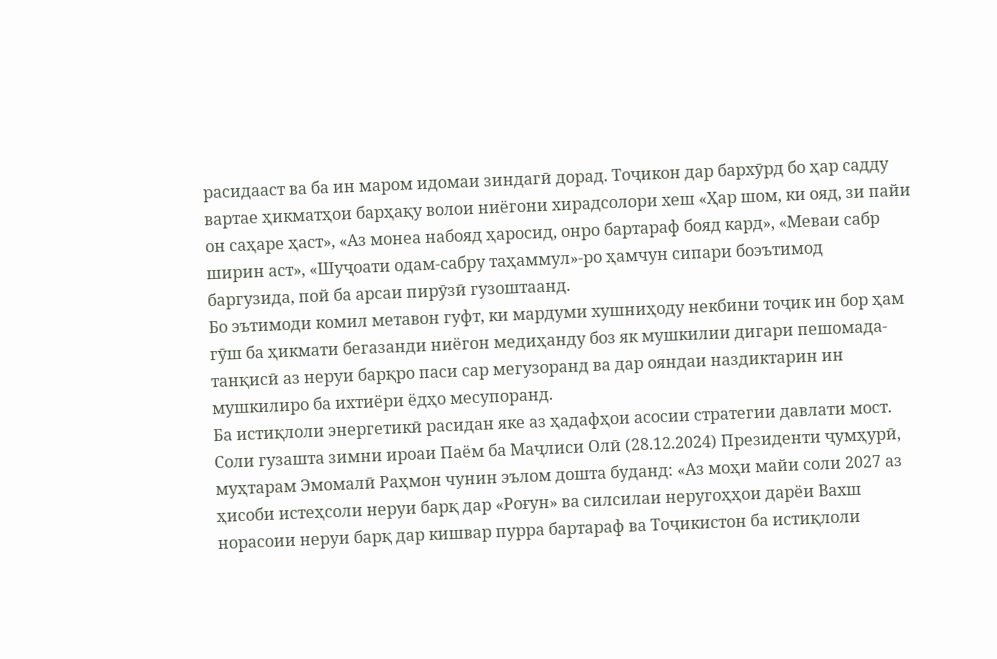расидааст ва ба ин маром идомаи зиндагӣ дорад. Тоҷикон дар бархӯрд бо ҳар садду вартае ҳикматҳои барҳақу волои ниёгони хирадсолори хеш «Ҳар шом, ки ояд, зи пайи он саҳаре ҳаст», «Аз монеа набояд ҳаросид, онро бартараф бояд кард», «Меваи сабр ширин аст», «Шуҷоати одам-сабру таҳаммул»-ро ҳамчун сипари боэътимод баргузида, пой ба арсаи пирӯзӣ гузоштаанд.
Бо эътимоди комил метавон гуфт, ки мардуми хушниҳоду некбини тоҷик ин бор ҳам гӯш ба ҳикмати бегазанди ниёгон медиҳанду боз як мушкилии дигари пешомада-танқисӣ аз неруи барқро паси сар мегузоранд ва дар ояндаи наздиктарин ин мушкилиро ба ихтиёри ёдҳо месупоранд.
Ба истиқлоли энергетикӣ расидан яке аз ҳадафҳои асосии стратегии давлати мост. Соли гузашта зимни ироаи Паём ба Маҷлиси Олӣ (28.12.2024) Президенти ҷумҳурӣ, муҳтарам Эмомалӣ Раҳмон чунин эълом дошта буданд: «Аз моҳи майи соли 2027 аз ҳисоби истеҳсоли неруи барқ дар «Роғун» ва силсилаи неругоҳҳои дарёи Вахш норасоии неруи барқ дар кишвар пурра бартараф ва Тоҷикистон ба истиқлоли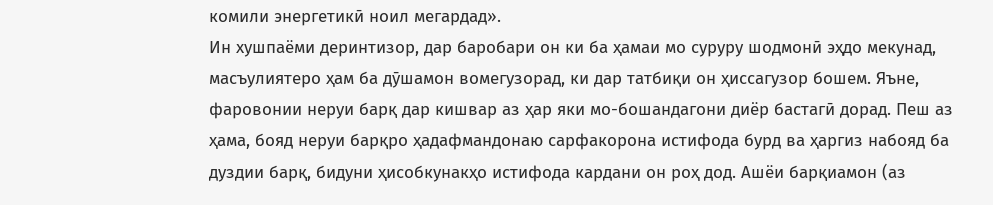комили энергетикӣ ноил мегардад».
Ин хушпаёми деринтизор, дар баробари он ки ба ҳамаи мо суруру шодмонӣ эҳдо мекунад, масъулиятеро ҳам ба дӯшамон вомегузорад, ки дар татбиқи он ҳиссагузор бошем. Яъне, фаровонии неруи барқ дар кишвар аз ҳар яки мо-бошандагони диёр бастагӣ дорад. Пеш аз ҳама, бояд неруи барқро ҳадафмандонаю сарфакорона истифода бурд ва ҳаргиз набояд ба дуздии барқ, бидуни ҳисобкунакҳо истифода кардани он роҳ дод. Ашёи барқиамон (аз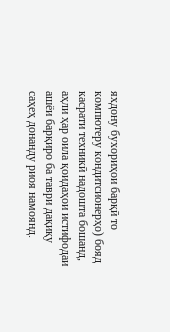яхдону бухориҳои барқӣ то компютеру кондитсионерҳо) бояд касрати техникӣ надошта бошанд, аҳли ҳар оила қоидаҳои истифодаи ашёи барқиро ба таври дақиқу саҳеҳ донанду риоя намоянд.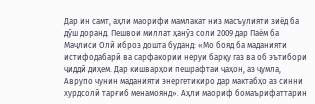Дар ин самт, аҳли маорифи мамлакат низ масъулияти зиёд ба дӯш доранд. Пешвои миллат ҳанӯз соли 2009 дар Паём ба Маҷлиси Олӣ иброз дошта буданд: «Мо бояд ба маданияти истифодабарӣ ва сарфакории неруи барқу газ ва об эътибори ҷиддӣ диҳем. Дар кишварҳои пешрафтаи ҷаҳон, аз ҷумла, Аврупо чунин маданияти энергетикиро дар мактабҳо аз синни хурдсолӣ тарғиб менамоянд». Аҳли маориф бомаърифаттарин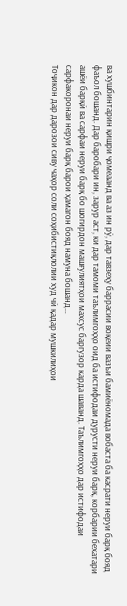ва хушбинтарин қишри ҷомеаанд ва аз ин рӯ, дар тавзеҳу баррасии воқеии вазъи бамиёномада вобаста ба касрати неруи барқ бояд фаъол бошанд. Дар баробари ин, зарур аст, ки дар тамоми таълимгоҳҳо оид ба истифодаи дурусти неруи барқ, корбарии бехатари ашёи барқӣ ва сарфаи неруи барқ бо шогирдон машғулиятҳои махсус баргузор карда шаванд. Таълимгоҳҳо дар истифодаи сарфакоронаи неруи барқ барои ҳамагон бояд намуна бошанд…
Тоҷикон дар дарозои сиву чаҳор соли соҳибистиқлолии худ чӣ қадар мушкилиҳои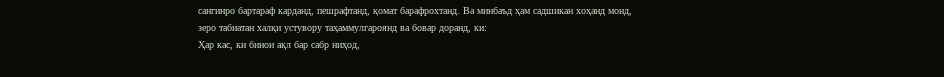сангинро бартараф карданд, пешрафтанд, қомат барафрохтанд. Ва минбаъд ҳам садшикан хоҳанд монд, зеро табиатан халқи устувору таҳаммулгароянд ва бовар доранд, ки:
Ҳар кас, ки бинои ақл бар сабр ниҳод,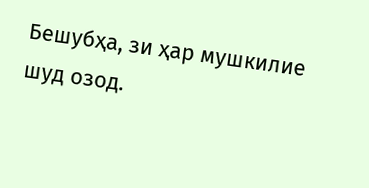Бешубҳа, зи ҳар мушкилие шуд озод.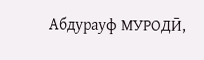Абдурауф МУРОДӢ,